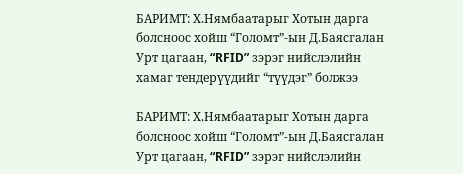БАРИМТ: Х.Нямбаатарыг Хотын дарга болсноос хойш “Голомт”-ын Д.Баясгалан Урт цагаан, “RFID” зэрэг нийслэлийн хамаг тендерүүдийг “түүдэг” болжээ

БАРИМТ: Х.Нямбаатарыг Хотын дарга болсноос хойш “Голомт”-ын Д.Баясгалан Урт цагаан, “RFID” зэрэг нийслэлийн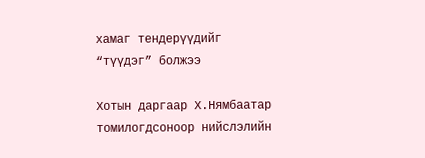хамаг тендерүүдийг “түүдэг” болжээ

Хотын даргаар Х.Нямбаатар томилогдсоноор нийслэлийн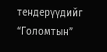тендерүүдийг “Голомтын”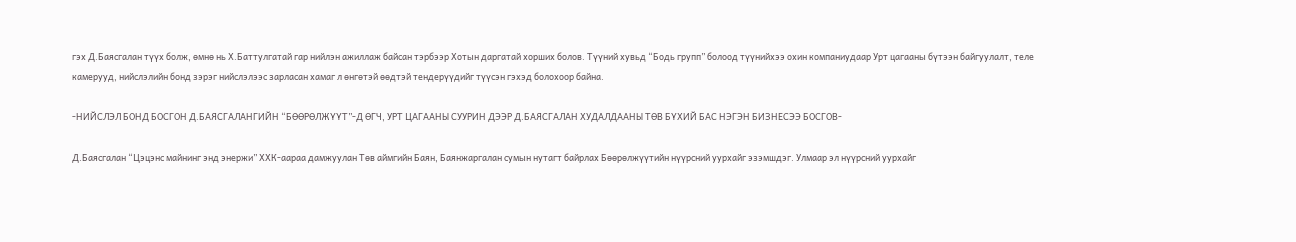гэх Д.Баясгалан түүх болж, өмнө нь Х.Баттулгатай гар нийлэн ажиллаж байсан тэрбээр Хотын даргатай хорших болов. Түүний хувьд “Бодь групп” болоод түүнийхээ охин компаниудаар Урт цагааны бүтээн байгуулалт, теле камерууд, нийслэлийн бонд зэрэг нийслэлээс зарласан хамаг л өнгөтэй өөдтэй тендерүүдийг түүсэн гэхэд болохоор байна.

-НИЙСЛЭЛ БОНД БОСГОН Д.БАЯСГАЛАНГИЙН “БӨӨРӨЛЖҮҮТ”-Д ӨГЧ, УРТ ЦАГААНЫ СУУРИН ДЭЭР Д.БАЯСГАЛАН ХУДАЛДААНЫ ТӨВ БҮХИЙ БАС НЭГЭН БИЗНЕСЭЭ БОСГОВ-

Д.Баясгалан “Цэцэнс майнинг энд энержи” ХХК-аараа дамжуулан Төв аймгийн Баян, Баянжаргалан сумын нутагт байрлах Бөөрөлжүүтийн нүүрсний уурхайг эзэмшдэг. Улмаар эл нүүрсний уурхайг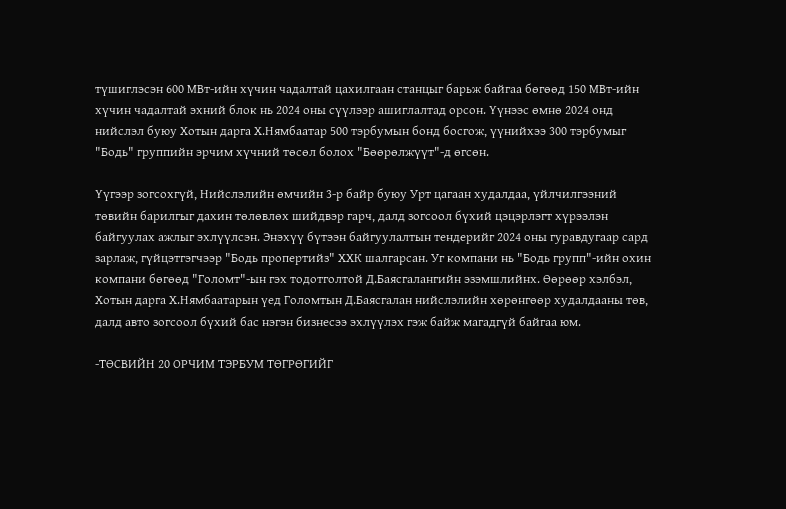түшиглэсэн 600 МВт-ийн хүчин чадалтай цахилгаан станцыг барьж байгаа бөгөөд 150 МВт-ийн хүчин чадалтай эхний блок нь 2024 оны сүүлээр ашиглалтад орсон. Үүнээс өмнө 2024 онд нийслэл буюу Хотын дарга Х.Нямбаатар 500 тэрбумын бонд босгож, үүнийхээ 300 тэрбумыг "Бодь" группийн эрчим хүчний төсөл болох "Бөөрөлжүүт"-д өгсөн.

Үүгээр зогсохгүй, Нийслэлийн өмчийн 3-р байр буюу Урт цагаан худалдаа, үйлчилгээний төвийн барилгыг дахин төлөвлөх шийдвэр гарч, далд зогсоол бүхий цэцэрлэгт хүрээлэн байгуулах ажлыг эхлүүлсэн. Энэхүү бүтээн байгуулалтын тендерийг 2024 оны гуравдугаар сард зарлаж, гүйцэтгэгчээр "Бодь пропертийз" ХХК шалгарсан. Уг компани нь "Бодь групп"-ийн охин компани бөгөөд "Голомт"-ын гэх тодотголтой Д.Баясгалангийн эзэмшлийнх. Өөрөөр хэлбэл, Хотын дарга Х.Нямбаатарын үед Голомтын Д.Баясгалан нийслэлийн хөрөнгөөр худалдааны төв, далд авто зогсоол бүхий бас нэгэн бизнесээ эхлүүлэх гэж байж магадгүй байгаа юм.

-ТӨСВИЙН 20 ОРЧИМ ТЭРБУМ ТӨГРӨГИЙГ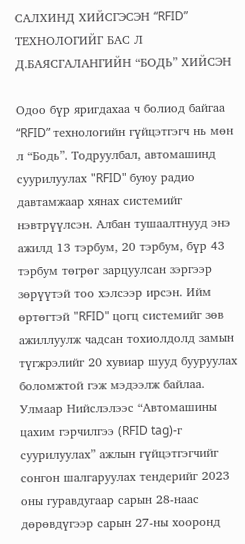САЛХИНД ХИЙСГЭСЭН “RFID” ТЕХНОЛОГИЙГ БАС Л Д.БАЯСГАЛАНГИЙН “БОДЬ” ХИЙСЭН

Одоо бүр яригдахаа ч болиод байгаа “RFID” технологийн гүйцэтгэгч нь мөн л “Бодь”. Тодруулбал, автомашинд суурилуулах "RFID" буюу радио давтамжаар хянах системийг нэвтрүүлсэн. Албан тушаалтнууд энэ ажилд 13 тэрбум, 20 тэрбум, бүр 43 тэрбум төгрөг зарцуулсан зэргээр зөрүүтэй тоо хэлсээр ирсэн. Ийм өртөгтэй "RFID" цогц системийг зөв ажиллуулж чадсан тохиолдолд замын түгжрэлийг 20 хувиар шууд бууруулах боломжтой гэж мэдээлж байлаа. Улмаар Нийслэлээс “Автомашины цахим гэрчилгээ (RFID tag)-г суурилуулах” ажлын гүйцэтгэгчийг сонгон шалгаруулах тендерийг 2023 оны гуравдугаар сарын 28-наас дөрөвдүгээр сарын 27-ны хооронд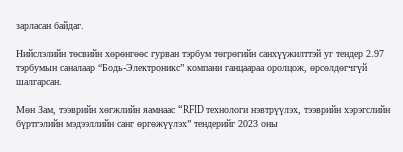зарласан байдаг.

Нийслэлийн төсвийн хөрөнгөөс гурван тэрбум төгрөгийн санхүүжилттэй уг тендер 2.97 тэрбумын саналаар “Бодь-Электроникс” компани ганцаараа оролцож, өрсөлдөгчгүй шалгарсан.

Мөн Зам, тээврийн хөгжлийн яамнаас “RFID технологи нэвтрүүлэх, тээврийн хэрэгслийн бүртгэлийн мэдээллийн санг өргөжүүлэх” тендерийг 2023 оны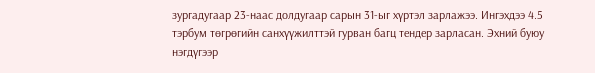зургадугаар 23-наас долдугаар сарын 31-ыг хүртэл зарлажээ. Ингэхдээ 4.5 тэрбум төгрөгийн санхүүжилттэй гурван багц тендер зарласан. Эхний буюу нэгдүгээр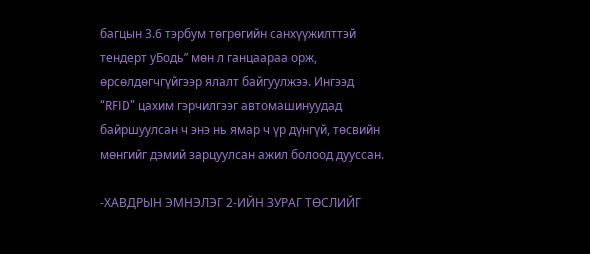багцын 3.6 тэрбум төгрөгийн санхүүжилттэй тендерт уБодь” мөн л ганцаараа орж, өрсөлдөгчгүйгээр ялалт байгуулжээ. Ингээд “RFID” цахим гэрчилгээг автомашинуудад байршуулсан ч энэ нь ямар ч үр дүнгүй, төсвийн мөнгийг дэмий зарцуулсан ажил болоод дууссан.

-ХАВДРЫН ЭМНЭЛЭГ 2-ИЙН ЗУРАГ ТӨСЛИЙГ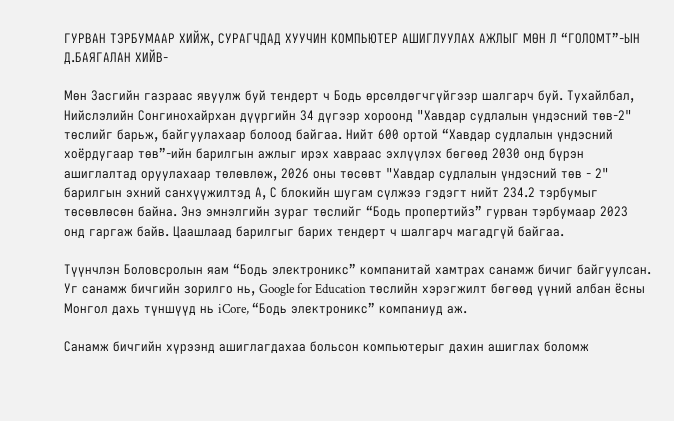ГУРВАН ТЭРБУМААР ХИЙЖ, СУРАГЧДАД ХУУЧИН КОМПЬЮТЕР АШИГЛУУЛАХ АЖЛЫГ МӨН Л “ГОЛОМТ”-ЫН Д.БАЯГАЛАН ХИЙВ-

Мөн Засгийн газраас явуулж буй тендерт ч Бодь өрсөлдөгчгүйгээр шалгарч буй. Тухайлбал, Нийслэлийн Сонгинохайрхан дүүргийн 34 дүгээр хороонд "Хавдар судлалын үндэсний төв-2" төслийг барьж, байгуулахаар болоод байгаа. Нийт 600 ортой “Хавдар судлалын үндэсний  хоёрдугаар төв”-ийн барилгын ажлыг ирэх хавраас эхлүүлэх бөгөөд 2030 онд бүрэн ашиглалтад оруулахаар төлөвлөж, 2026 оны төсөвт "Хавдар судлалын үндэсний төв - 2" барилгын эхний санхүүжилтэд А, С блокийн шугам сүлжээ гэдэгт нийт 234.2 тэрбумыг төсөвлөсөн байна. Энэ эмнэлгийн зураг төслийг “Бодь пропертийз” гурван тэрбумаар 2023 онд гаргаж байв. Цаашлаад барилгыг барих тендерт ч шалгарч магадгүй байгаа.

Түүнчлэн Боловсролын яам “Бодь электроникс” компанитай хамтрах санамж бичиг байгуулсан. Уг санамж бичгийн зорилго нь, Google for Education төслийн хэрэгжилт бөгөөд үүний албан ёсны Монгол дахь түншүүд нь iCore, “Бодь электроникс” компаниуд аж.

Санамж бичгийн хүрээнд ашиглагдахаа больсон компьютерыг дахин ашиглах боломж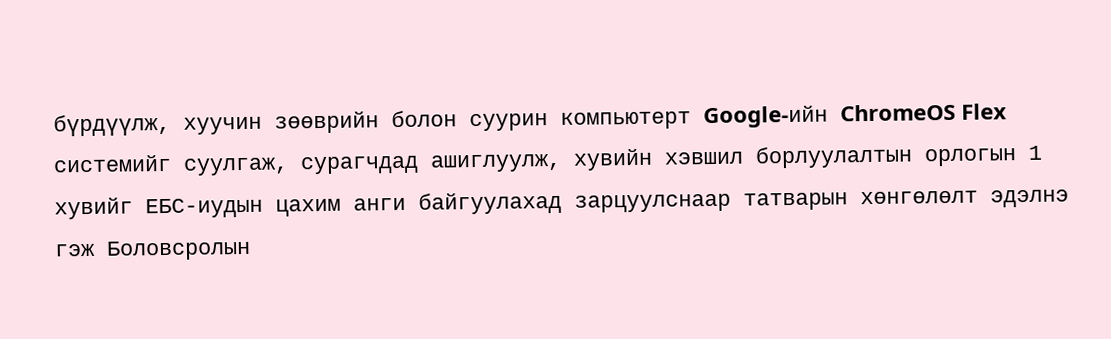бүрдүүлж, хуучин зөөврийн болон суурин компьютерт Google-ийн ChromeOS Flex системийг суулгаж, сурагчдад ашиглуулж, хувийн хэвшил борлуулалтын орлогын 1 хувийг ЕБС-иудын цахим анги байгуулахад зарцуулснаар татварын хөнгөлөлт эдэлнэ гэж Боловсролын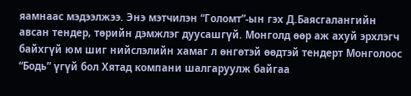яамнаас мэдээлжээ. Энэ мэтчилэн “Голомт”-ын гэх Д.Баясгалангийн авсан тендер, төрийн дэмжлэг дуусашгүй. Монголд өөр аж ахуй эрхлэгч байхгүй юм шиг нийслэлийн хамаг л өнгөтэй өөдтэй тендерт Монголоос “Бодь” үгүй бол Хятад компани шалгаруулж байгаа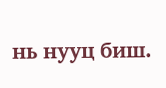нь нууц биш.